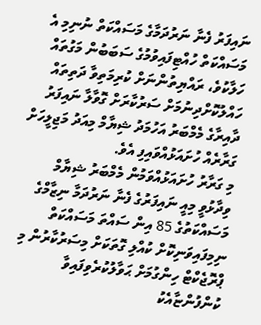ނައިފަރު ފެނާ ނަރުދަމާގެ މަސައްކަތް ނުނިމި އެ މަސައްކަތް ހުއްޓިފައިވުމުގެ ސަބަބުން މަގުތައް ހަލާކުވެ، ރައްޔިތުންނަށް ކުރިމަތިވާ ދަތިތައް ހައްލުކޮށްދިނުމަށް ސަރުކާރަށް ގޮވާލާ ނައިފަރު ދާއިރާގެ މެމްބަރު އަހުމަދު ޝިޔާމް މިއަދު މަޖިލީހަށް ގަރާރެއް ހުށައަޅުއްވައިފި އެވެ.
މި ގަރާރު ހުށައަޅުއްވަމުން މެމްބަރު ޝިޔާމް ވިދާޅުވީ މިއީ ނައިފަރުގެ ފެނާ ނަރުދަމާ ނިޒާމްގެ މަސައްކަތުގެ 85 އިން ސައްތަ މަސައްކަތް ނިމިފައިވަނިކޮށް ކުއްލި ގޮތަކަށް މިސަރުކާރުން މި ޕްރޮޖެކްޓް ހިންގުމަށް ޙަވާލުކުރެވިފައިވާ ކުންފުންޏާއެކު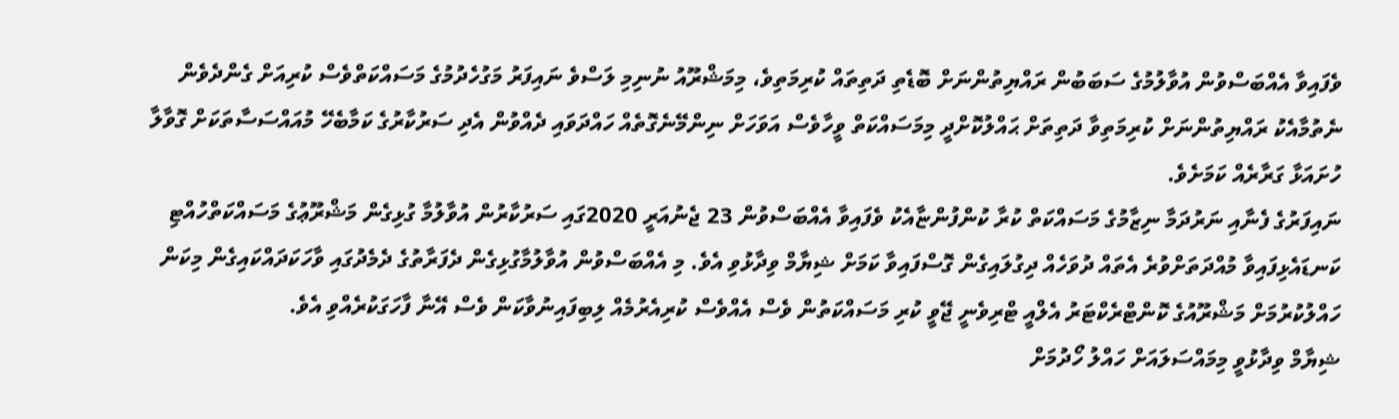ވެފައިވާ އެއްބަސްވުން އުވާލުމުގެ ސަބަބުން ރައްޔިތުންނަށް ބޮޑެތި ދަތިތައް ކުރިމަތިވެ، މިމަޝްރޫއު ނުނިމި ލަސްވެ ނައިފަރު މަގުހެދުމުގެ މަސައްކަތްވެސް ކުރިއަށް ގެންދެވެން ނެތުމާއެކު ރައްޔިތުންނަށް ކުރިމަތިވާ ދަތިތަށް ޙައްލުކޮށްދީ މިމަސައްކަތް ވީހާވެސް އަވަހަށް ނިންމޭނެގޮތެއް ހައްދަވައި ދެއްވުން އެދި ސަރުކާރުގެ ކަމާބެހޭ މުއައްސަސާތަކަށް ގޮވާލާ ހުށައަޅާ ގަރާރެއް ކަމަށެވެ.
ނައިފަރުގެ ފެނާއި ނަރުދަމާ ނިޒާމުގެ މަސައްކަތް ކުރާ ކުންފުންޏާއެކު ވެފައިވާ އެއްބަސްވުން 23 ޖެނުއަރީ 2020ގައި ސަރުކާރުން އުވާލުމާ ގުޅިގެން މަޝްރޫޢުގެ މަސައްކަތްހުއްޓި ކަނޑައެޅިފައިވާ މުއްދަތަށްވުރެ އެތައް ދުވަހެއް ދިގުލައިގެން ގޮސްފައިވާ ކަމަށް ޝިޔާމް ވިދާޅުވި އެވެ. މި އެއްބަސްވުން އުވާލުމާގުޅިގެން ދެފަރާތުގެ ދެމެދުގައި ވާހަކަދައްކައިގެން މިކަން ހައްލުކުރުމަށް މަޝްރޫއުގެ ކޮންޓްރެކްޓަރު އެލްއީ ޓްރިވެނީ ޖޭވީ ކުރި މަސައްކަތުން ވެސް އެއްވެސް ކުރިއެރުމެއް ލިބިފައިނުވާކަން ވެސް އޭނާ ފާހަގަކުރެއްވި އެވެ.
ޝިޔާމް ވިދާޅުވީ މިމައްސަލައަށް ހައްލު ހޯދުމަށް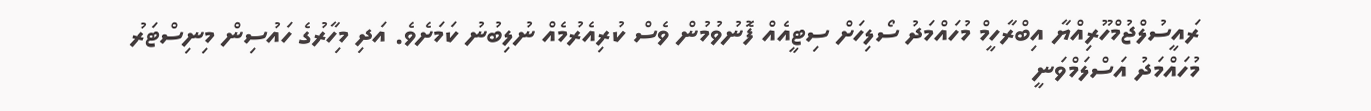ރައީސުލްޖުމްހޫރިއްޔާ އިބްރާހީމް މުހައްމަދު ސޯލިހަށް ސިޓީއެއް ފޮނުވުމުން ވެސް ކުރިއެރުމެއް ނުލިބުނު ކަމަށެވެ. އަދި މިހާރުގެ ހައުސިން މިނިސްޓަރު މުހައްމަދު އަސްލަމްވަނީ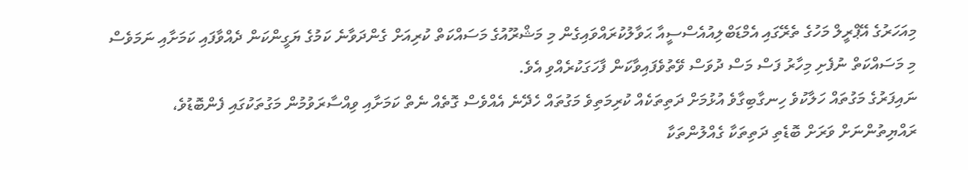މިއަހަރުގެ އޭޕްރީލް މަހުގެ ތެރޭގައި އެމްޑަބްލިއުއެސްސީއާ ޙަވާލުކުރައްވައިގެން މި މަޝްރޫއުގެ މަސައްކަތް ކުރިއަށް ގެންދަވާނެ ކަމުގެ ޔަގީންކަން ދެއްވާފައި ކަމަށާއި ނަމަވެސް މި މަސައްކަތް ނުފެށި މިހާރު ފަސް މަސް ދުވަސް ވޭތުވެފައިވާކަން ފާހަގަކުރެއްވި އެވެ.
ނައިފަރުގެ މަގުތައް ހަލާކުވެ ހިނގާބިގާވެ އުޅުމަށް ދަތިތަކެއް ކުރިމަތިވެ މަގުތައް ހެދޭނެ އެއްވެސް ގޮތެއް ނެތް ކަމަށާއި ވިއްސާރަވުމުން މަގުތަކުގައި ފެންބޮޑުވެ، ރައްޔިތުންނަށް ވަރަށް ބޮޑެތި ދަތިތަކާ ގެއްލުންތަކާ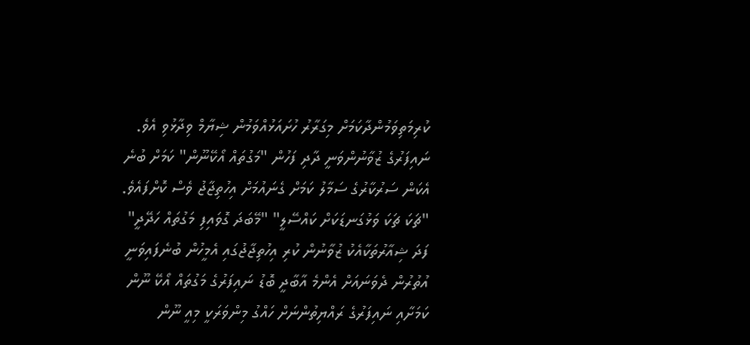ކުރިމަތިވަމުންދާކަމަށް މިގަރާރު ހުށައަޅުއްވަމުން ޝިޔާމް ވިދާޅުވި އެވެ.
ނައިފަރުގެ ޒުވާނުންވަނީ ދާދި ފަހުން "މަގުތައް އޯކޭނޫން" ކަމަށް ބުނެ އެކަން ސަރުކާރުގެ ސަމާލު ކަމަށް ގެނައުމަށް އިހުތިޖާޖު ވެސް ކޮށްފައެވެ. "ޗަކަ ޗަކަ ވަޅުގަނޑަކަށް ކައްސޭލީ" "މޭބަދަ ގޮވައިފި މަގުތައް ހަދޭދީ" ފަދަ ޝިއާރުތަކާއެކު ޒުވާނުން ކުރި އިހުތިޖާޖުގައި އެމީހުން ބުނެފައިވަނީ އުތުރުން ދެވަނައަށް އެންމެ އާބާދީ ބޮޑު ނައިފަރުގެ މަގުތައް އޯކޭ ނޫން ކަމަށާއި ނައިފަރުގެ ރައްޔިތުންނަށް ހައްގު މިންވަރަކީ މިއީ ނޫން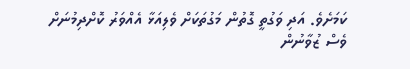ކަމަށެވެ. އަދި ވަގުތީ ގޮތުން މަގުތަކަށް ވެލިއަޅާ އެއްވަރު ކޮށްދިމުނަށް ވެސް ޒުވާނުން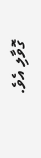ގޮވާލި އެވެ.